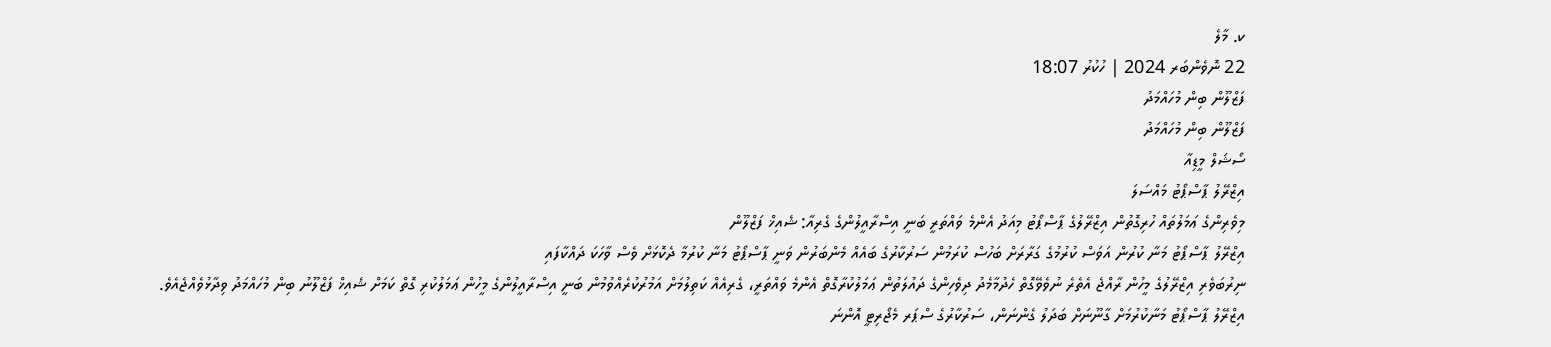ކ. މާލެ
22 ނޮވެންބަރ 2024 | ހުކުރު 18:07
ފަޒްލޫން ބިން މުހައްމަދު
ފަޒްލޫން ބިން މުހައްމަދު
ސޯޝަލް މީޑިއާ
އިޒްރޭލު ޕާސްޕޯޓު މައްސަލަ
މިވެރިންގެ ޢަމަލުތައް ހުރިގޮތުން އިޒްރޭލުގެ ޕާސްޕޯޓު މިއަދު އެންމެ ވައްތަރީ ބަނީ އިސްރާއީލުންގެ ގެރިއާ: ޝެއިޚް ފަޒްލޫން
އިޒްރޭލު ޕާސްޕޯޓު މަނާ ކުރުން އަވަސް ކުރުމުގެ ގަރާރަށް ބަހުސް ކުރަމުން ސަރުކާރުގެ ބައެއް މެންބަރުން ވަނީ ޕާސްޕޯޓު މަނާ ކުރުމާ ދެކޮޅަށް ވެސް ވާހަކަ ދައްކާފައި
ނިރުބަވެރި އިޒްރޭލުގެ މީހުން ރާއްޖެ އެތެރެ ނުވެވޭގޮތް ހެދުމާމެދު ދިވެހިންގެ ދައުލަތުން ޢަމަލުކުރާގޮތް އެންމެ ވައްތަރީ، ގެރިއެއް ކަތިލުމަށް އަމުރުކުރެއްވުމުން ބަނީ އިސްރާއީލުންގެ މީހުން ޢަމަލުކުރި ގޮތް ކަމަށް ޝެއިޚް ފަޒްލޫނު ބިން މުހައްމަދު ވިދާޅުވެއްޖެއެވެ.
އިޒްރޭލު ޕާސްޕޯޓު މަނާކުރުމަށް ގާނޫނަށް ބަދަލު ގެންނަން، ސަރުކާރުގެ ސްޕަރ މެޖޯރިޓީ އޮންނަ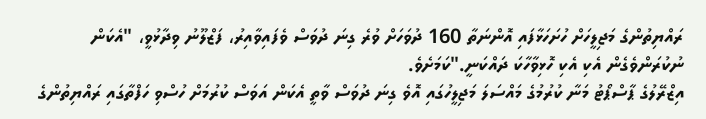ރައްޔިތުންގެ މަޖިލީހަށް ހުށަހަޅާފައި އޮންނަތާ 160 ދުވަހަށް ވުރެ ގިނަ ދުވަސް ވެފައިވާއިރު، ފަޒްލޫނު ވިދާޅުވީ، "އެކަން ނުކުރަންވެގެން އެކި އެކި ހޮޅިވާހާކަ ދައްކަނީ."ކަމަށެވެ.
އިޒްރޭލުގެ ޕާސްޕޯޓު މަނާ ކުރުމުގެ މައްސަލަ މަޖިލީހުގައި އޮވެ ގިނަ ދުވަސް ވާތީ އެކަން އަވަސް ކުރުމަށް ހުސްވި ހަފްތާގައި ރައްޔިތުންގެ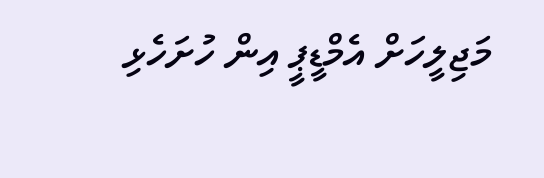މަޖިލީހަށް އެމްޑީޕީ އިން ހުށަހެޅި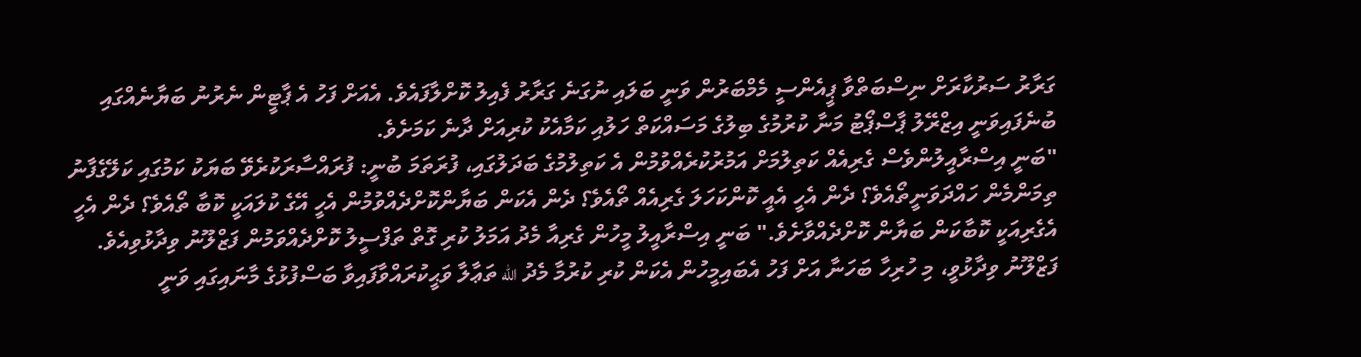ގަރާރު ސަރުކާރަށް ނިސްބަތްވާ ޕީއެންސީ މެމްބަރުން ވަނީ ބަލައި ނުގަނެ ގަރާރު ފެއިލު ކޮށްލާފައެވެ. އެއަށް ފަހު އެ ޕާޓީން ނެރުނު ބަޔާނެއްގައި ބުނެފައިވަނީ އިޒްރޭލު ޕާސްޕޯޓު މަނާ ކުރުމުގެ ބިލުގެ މަސައްކަތް ހަލުއި ކަމާއެކު ކުރިއަށް ދާނެ ކަމަށެވެ.
"ބަނީ އިސްރާއީލުންވެސް ގެރިއެއް ކަތިލުމަށް އަމުރުކުރެއްވުމުން އެ ކަތިލުމުގެ ބަދަލުގައި، ފުރަތަމަ ބުނީ: ފުރައްސާރަކުރެވޭ ބަޔަކު ކަމުގައި ކަލޭގެފާނު ތިމަންމެން ހައްދަވަނީތޯއެވެ؟ ދެން އެހީ އެއީ ކޮންކަހަލަ ގެރިއެއް ތޯއެވެ؟ ދެން އެކަން ބަޔާންކޮށްދެއްވުމުން އެހީ އޭގެ ކުލައަކީ ކޮބާ ތޯއެވެ؟ ދެން އެހީ އެގެރިއަކީ ކޮބާކަން ބަޔާން ކޮށްދެއްވާށެވެ." ބަނީ އިސްރާއީލު މީހުން ގެރިއާ މެދު އަމަލު ކުރި ގޮތް ތަފްސީލު ކޮށްދެއްވަމުން ފަޒްލޫނު ވިދާޅުވިއެވެ.
ފަޒްލޫނު ވިދާޅުވީ، މި ހުރިހާ ބަހަނާ އަށް ފަހު އެބައިމީހުން އެކަން ކުރި ކުރުމާ މެދު الله ތަޢާލާ ވަޙީކުރައްވާފައިވާ ބަސްފުޅުގެ މާނައިގައި ވަނީ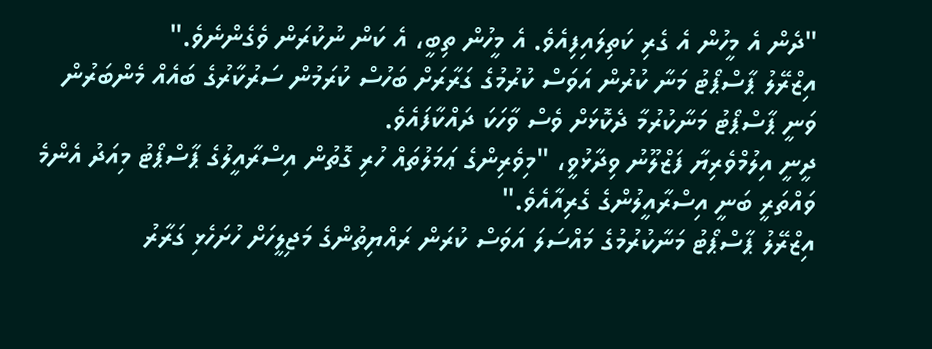"ދެން އެ މީހުން އެ ގެރި ކަތިލައިފިއެވެ. އެ މީހުން ތިބީ، އެ ކަން ނުކުރަން ވެގެންނެވެ."
އިޒްރޭލު ޕާސްޕޯޓު މަނާ ކުރުން އަވަސް ކުރުމުގެ ގަރާރަށް ބަހުސް ކުރަމުން ސަރުކާރުގެ ބައެއް މެންބަރުން ވަނީ ޕާސްޕޯޓު މަނާކުރުމާ ދެކޮޅަށް ވެސް ވާހަކަ ދައްކާފައެވެ.
ދީނީ އިލުމްވެރިޔާ ފަޒްލޫނު ވިދާޅުވީ، "މިވެރިންގެ ޢަމަލުތައް ހުރި ގޮތުން އިސްރާއީލުގެ ޕާސްޕޯޓު މިއަދު އެންމެ ވައްތަރީ ބަނީ އިސްރާއީލުންގެ ގެރިއާއެވެ."
އިޒްރޭލު ޕާސްޕޯޓު މަނާކުރުމުގެ މައްސަލަ އަވަސް ކުރަން ރައްޔިތުންގެ މަޖިލީހަށް ހުށަހެޅި ގަރާރު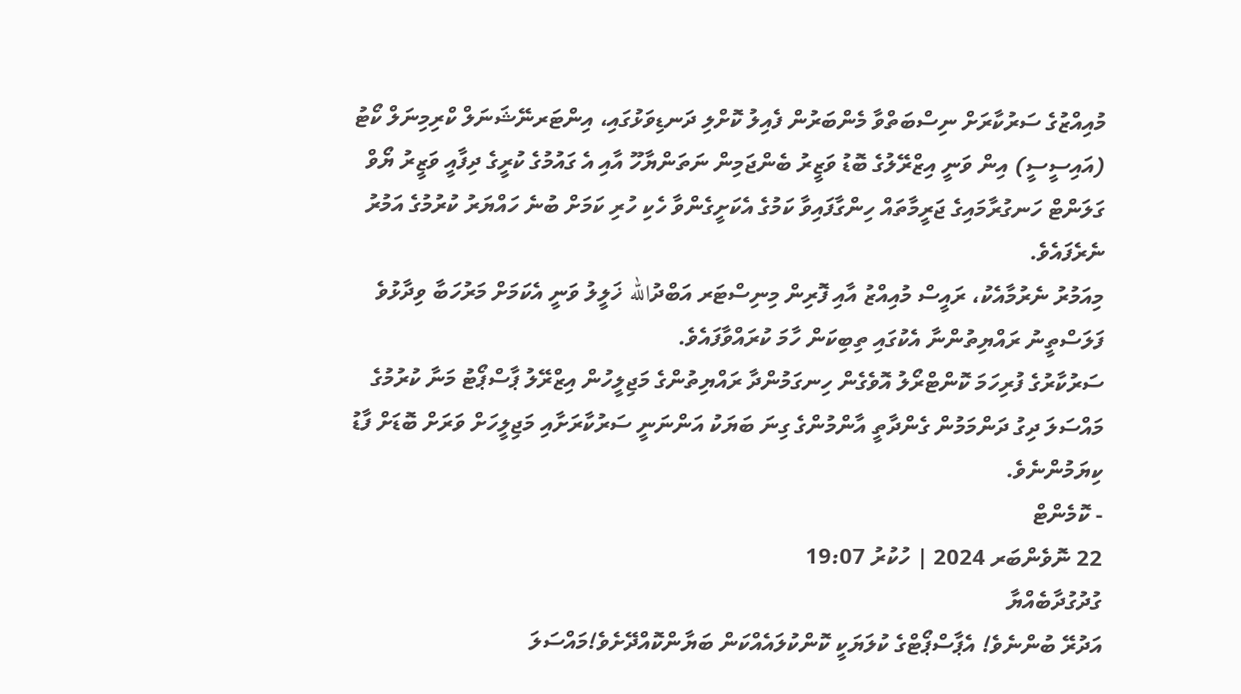މުއިއްޒުގެ ސަރުކާރަށް ނިސްބަތްވާ މެންބަރުން ފެއިލު ކޮށްލި ދަނޑިވަޅުގައި، އިންޓަރނޭޝަނަލް ކްރިމިނަލް ކޯޓު (އައިސީސީ) އިން ވަނީ އިޒްރޭލުގެ ބޮޑު ވަޒީރު ބެންޖަމިން ނަތަންޔާހޫ އާއި އެ ގައުމުގެ ކުރީގެ ދިފާއީ ވަޒީރު ޔޯވް ގަލަންޓް ހަނގުރާމައިގެ ޖަރީމާތައް ހިންގާފައިވާ ކަމުގެ އެކަށީގެންވާ ހެކި ހުރި ކަމަށް ބުނެ ހައްޔަރު ކުރުމުގެ އަމުރު ނެރެފައެވެ.
މިއަމުރު ނެރުމާއެކު، ރައީސް މުއިއްޒު އާއި ފޮރިން މިނިސްޓަރ އަބްދުالله ޚަލީލު ވަނީ އެކަމަށް މަރުހަބާ ވިދާޅުވެ ފަލަސްތީނު ރައްޔިތުންނާ އެކުގައި ތިބިކަން ހާމަ ކުރައްވާފައެވެ.
ސަރުކާރުގެ ފުރިހަމަ ކޮންޓްރޯލު އޮވެގެން ހިނގަމުންދާ ރައްޔިތުންގެ މަޖިލީހުން އިޒްރޭލު ޕާސްޕޯޓު މަނާ ކުރުމުގެ މައްސަލަ ދިގު ދަންމަމުން ގެންދާތީ އާންމުންގެ ގިނަ ބަޔަކު އަންނަނީ ސަރުކާރަށާއި މަޖިލީހަށް ވަރަށް ބޮޑަށް ފާޑު ކިޔަމުންނެވެ.
- ކޮމެންޓް
22 ނޮވެންބަރ 2024 | ހުކުރު 19:07
ގުދުގުދާބެއްޔާ
އަދުރޭ ބުންނެވެ! އެޕާސްޕޯޓްގެ ކުލަޔަކީ ކޮންކުލައެއްކަން ބަޔާންކޮއްދޭށެވެ!މައްސަލަ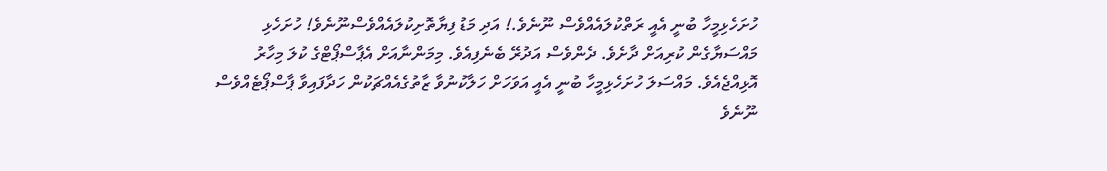ހުށަހެޅިމީހާ ބުނީ އެއީ ރަތްކުލައެއްވެސް ނޫނެވެ.! އަދި މަޑު ފިޔާތޮށިކުލައެއްވެސްނޫނެވެ! ހުށަހެޅި މައްސަޔާގެން ކުރިއަށް ދާށެވެ. ދެންވެސް އަދުރޭ ބެނެފިއެވެ. މިމަންނާއަށް އެޕާސްޕޯޓްގެ ކުލަ މިހާރު އޮޅިއްޖެއެވެ. މައްސަލަ ހުށަހެޅިމީހާ ބުނީ އެއީ އަވަހަށް ހަލާކުނުވާ ޒާތުގެއެއްޗަކުން ހަދާފައިވާ ޕާސްޕޯޓެއްވެސް ނޫނެވެ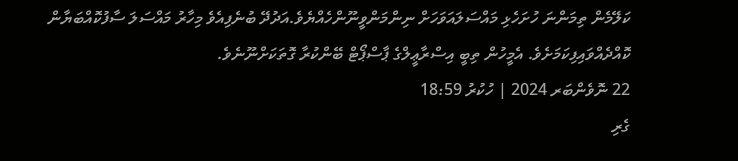ކަލޭމެން ތިމަންނަ ހުށަހެޅި މައްސަލައަވަހަށް ނިންމަންވީނޫންހެއްޔެވެ.އަދުދޭ ބުނެފިއެވެ މިހާރު މައްސަލަ ސާފުކޮއްބަޔާން ކޮއްދެއްވައިފިކަމަށެވެ. އެމީހުން ތިބީ އިސްރާޢީލްގެ ޕާސްޕޯޓް ބޭންކުރާ ގޮތަކަށްނޫނެވެ.
22 ނޮވެންބަރ 2024 | ހުކުރު 18:59
ގެރި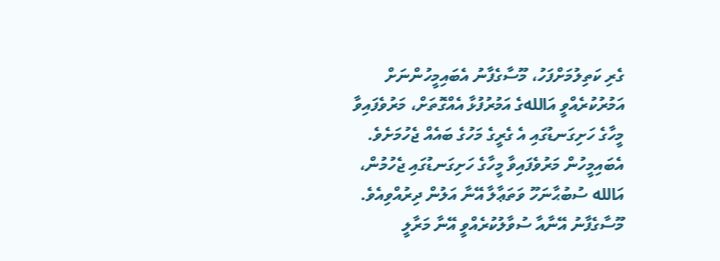ގެރި ކަތިލުމަށްފަހު، މޫސާގެފާނު އެބައިމީހުންނަށް އަމުރުކުރެއްވީ އަاللهގެ އަމުރުފުޅާ އެއްގޮތަށް، މަރުވެފައިވާ މީހާގެ ހަށިގަނޑުގައި އެ ގެރީގެ މަހުގެ ބައެއް ޖެހުމަށެވެ. އެބައިމީހުން މަރުވެފައިވާ މީހާގެ ހަށިގަނޑުގައި ޖެހުމުން، އަالله ސުބުޙާނަހޫ ވަތަޢާލާ އޭނާ އަލުން ދިރުއްވިއެވެ. މޫސާގެފާނު އޭނާއާ ސުވާލުކުރެއްވީ އޭނާ މަރާލީ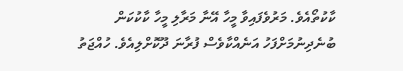ކާކުތޯއެވެ. މަރުވެފައިވާ މީހާ އޭނާ މަރާލި މީހާ ކާކުކަން ބުނެދިނުމަށްފަހު އަނެއްކާވެސް ފުރާނަ ދޫކޮށްލިއެވެ. ހުއްޖަތު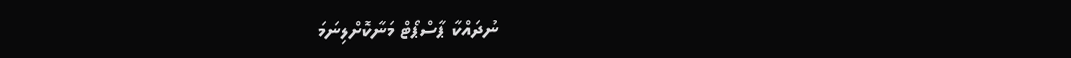ނުދައްކާ ޕާސްޕޯޓް މަނާކޮށްލިނަމަ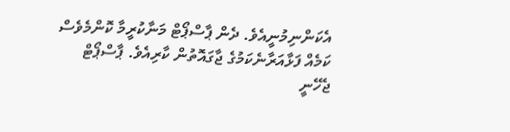އެކަންނިމުނީއެވެ. ދެން ޕާސްޕޯޓް މަނާކުރީމާ ކޮންމެވެސް ކަމެއް ފަޅާއަރާނެކަމުގެ ޖާގައޮތުން ކާރިއެވެ. ޕާސްޕޯޓް ޖެހޭނީ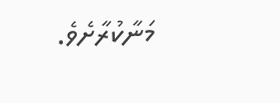މަނާކުރާށެވެ.